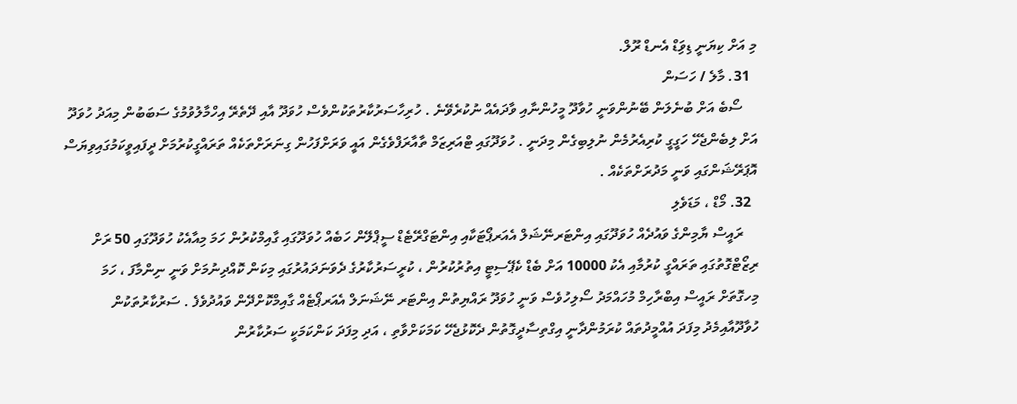މި އަށް ކިޔަނީ ޑިވަިޑް އެނޑް ރޫލް.
  31. މާލެ / ހަސަން
    ސޯބެ އަށް ބުނެލަން ބޭނުންވަނީ ހުވާދޫ މީހުންނާއި ވާދައެއް ނުކުރެވޭނެ . ހުރިހާސަރުކާރުތަކުންވެސް ހުވަދޫ އާއި ދޭތެރޭ އިހްމާލުވުމުގެ ސަބަބުން މިއަދު ހުވަދޫ އަށް ލިބެންޖެހޭ ހަގީގީ ކުރިއެރުމެން ނުލިބިގެން މިދަނީ . ހުވަދޫގައި ޓްއަރިޒަމް ތާއާރަފްވެގެން އައީ ވަރަށްފަހުން ގިނަރަށްތަކެއް ތަރައްގީކުރުމަށް ދީފައިވީކަމުގައިވިޔަސް އޮޕަރޭޝަންގައި ވަނީ މަދުރަށްތަކެއް .
  32. މޯޑް ، މަޑަވެލި
    ރައީސް ޔާމިންގެ ވައުދެއް ހުވަދޫގައި އިންޓަރނޭޝަލް އެއަރޕޯޓަކާއި އިންޓަގްރޭޓެޑް ސީޕްލޭން ހަބެއް ހުވަދޫގައި ގާއިމްކުރުން ހަމަ މިއާއެކު ހުވަދޫގައި 50 ރަށް ރިޒޯޓްގޮތުގައި ތަރައްގީ ކުރުމާއި އެކު 10000 އަށް ބެޑް ކެޕޭސިޓީ އިތުރުކުރުން ، ކުރީސަރުކާރުގެ ދެވަނަދައުރުގައި މިކަން ކޮއްދިނުމަށް ވަނީ ނިންމާފަ ، ހަމަ މިހގޮތަށް ރައީސް އިބްރާހިމް މުހައްމަދު ސޯލިހުވެސް ވަނީ ހުވަދޫ ރައްޔިތުން އިންޓަރ ނޭޝަނަލް އެއަރޕޯޓެއް ގާއިމްކޮށްދޭން ވައުދުވެފެ . ސަރުކާރުތަކުން ހުވާދޫއާއިމެދު މިފަދަ އުއްމީދުތައް ކުރަމުންދާނީ އިގްތިސާދީގޮތުން ދެކޮޅުޖެހޭ ކަމަކަށްވާތި ، އަދި މިފަދަ ކަންކަމަކީ ސަރުކާރުން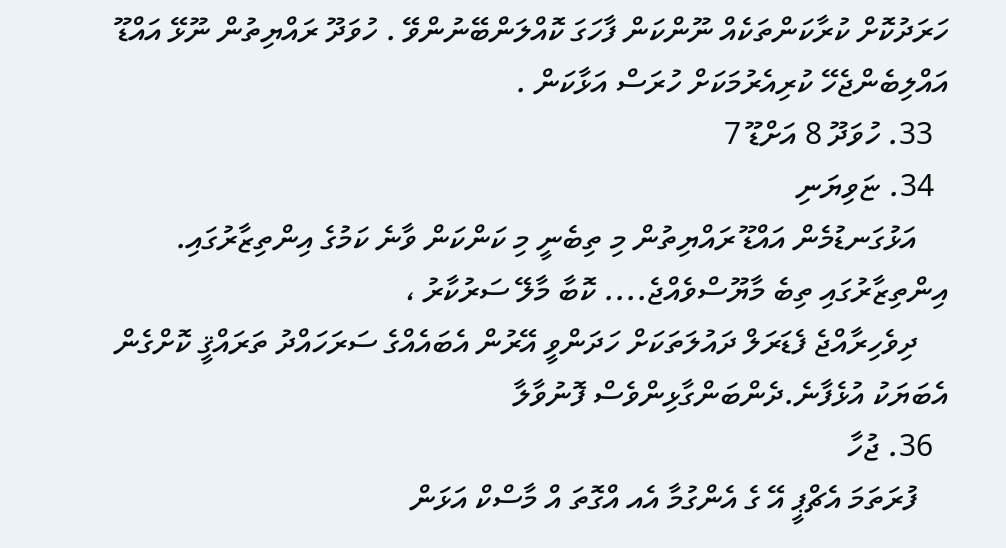ހަރަދުކޮށް ކުރާކަންތަކެއް ނޫންކަން ފާހަގަ ކޮއްލަންބޭނުންވޭ . ހުވަދޫ ރައްޔިތުން ނޫޅޭ އައްޑޫ އައްލިބެންޖެހޭ ކުރިއެރުމަކަށް ހުރަސް އަޅާކަން .
  33. ހުވަދޫ 8 އަށްޑޫ 7
  34. ޏަވިޔަނި
    އަޅުގަނޑުމެން އައްޑޫ ރައްޔިތުން މި ތިބެނީ މި ކަންކަން ވާނެ ކަމުގެ އިންތިޒާރުގައި. އިންތިޒާރުގައި ތިބެ މާޔޫސްވެއްޖެ.... ކޮބާ މާލޭ ސަރުކާރު ،
    ދިވެހިރާއްޖެ ފެޑަރަލް ދައުލަތަކަށް ހަދަންވީ އޭރުން އެބައެއްގެ ސަރަހައްދު ތަރައްޤީ ކޮށްގެން އެބަޔަކު އުޅެފާނެ.ދެންބަންގާޅިންވެސް ފޮނުވާލާ
  36. ޖުހާ
    ފުރަތަމަ އެޗްޕީ އޭ ގެ އެންގުމާ އެއ އްގޮތަ އް މާސްކް އަޅަން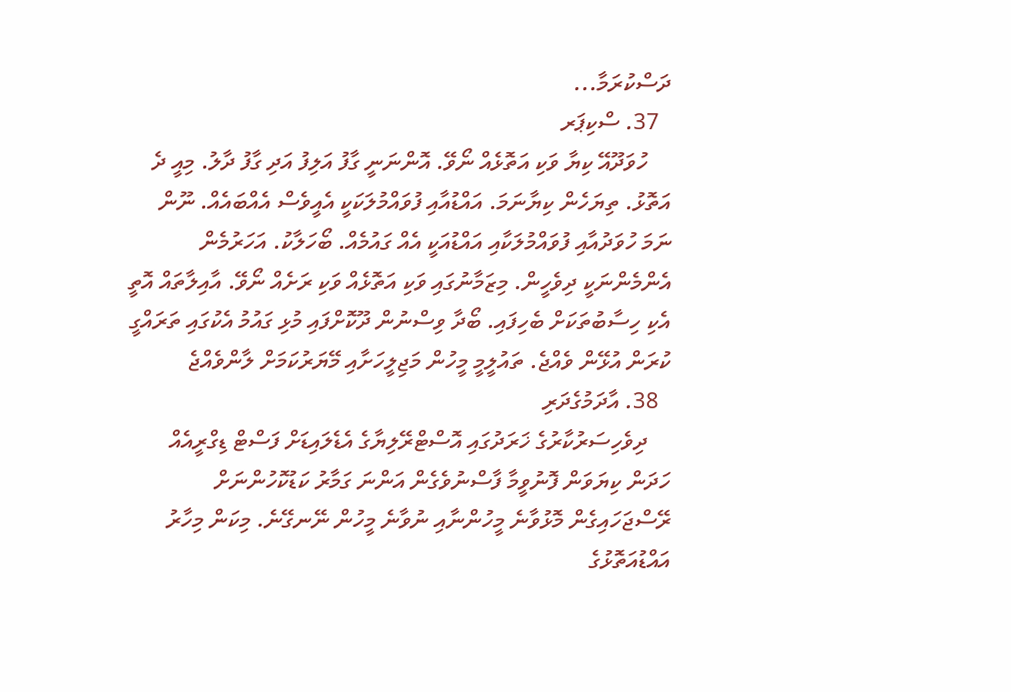ދަސްކުރަމާ...
  37. ސްކިޕަރ
    ހުވަދޫއޭ ކިޔާ ވަކި އަތޮޅެއް ނޯވޭ. އޮންނަނީ ގާފު އަލިފު އަދި ގާފު ދާލު. މިއީ ދެ އަތޮޅު. ތިޔަހެން ކިޔާނަމަ. އައްޑުއާއި ފުވައްމުލަކަކީ އެއީވެސް އެއްބައެއް. ނޫން ނަމަ ހުވަދުއާއި ފުވައްމުލަކާއި އައްޑުއަކީ އެއް ގައުމެއް. ބޯހަލާކު. އަހަރުމެން އެންމެންނަކީ ދިވެހީން. މިޒަމާނުގައި ވަކި އަތޮޅެއް ވަކި ރަށެއް ނޯވޭ. އާއިލާތައް އޮތީ އެކި ހިސާބުތަކަށް ބެހިފައި. ބޯދާ ވިސްނުން ދޫކޮށްފައި މުޅި ގައުމު އެކުގައި ތަރައްގީ ކުރަން އުޅޭން ވެއްޖެ. ތައުލީމީ މީހުން މަޖިލީހަށާއި މޭޔަރުކަމަށް ލާންވެއްޖެ
  38. އާދަމުގެދަރި
    ދިވެހިސަރުކާރުގެ ޚަރަދުގައި އޮސްޓްރޭލިޔާގެ އެޑެލައިޑަށް ފަސްޓް ޑިގްރީއެއް ހަދަން ކިޔަވަން ފޮނުވީމާ ފާސްނުވެގެން އަންނަ ގަމާރު ކަޑުކޮހުންނަށް ރޭސްޖަހައިގެން މޮޅުވާނެ މީހުންނާއި ނުވާނެ މީހުން ނޭނގޭނެ. މިކަން މިހާރު އައްޑުއަތޮޅުގެ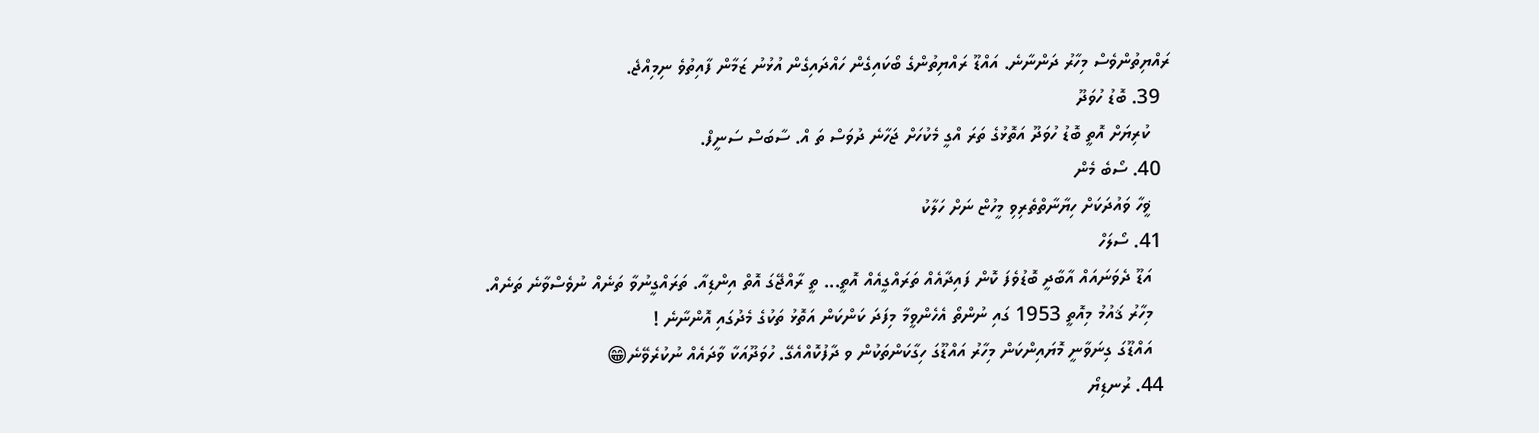ރައްޔިތުންވެސް މިހާރު ދަންނާނެ. އައްޑޫ ރައްޔިތުންގެ ބޯކައިގެން ހައްދައިގެން އުޅުނު ޒަމާން ފާއިތުވެ ނިމިއްޖެ.
  39. ބޮޑު ހުވަދޫ
    ކުރިޔަށް އޮތީ ބޮޑު ހުވަދޫ އަތޮޅުގެ ތަރަ އްގީ މެކުހަށް ޖަހާނެ ދުވަސް ތަ އް. ސާބަސް ސަނީފް.
  40. ސޯބެ މެން
    ޥީހާ ވައުދަކަށް ހިޔާނާތްތެރިވި މީހުޏް ނަށް ހަލާކު
  41. ސޯލަހް
    އަޑޫ ދެވަނައައް އާބާދީ ބޮޑުވެފަ ކޮން ފައިދާއެއް ތަރައްގީއެއް އޮތީ... ތީ ރާއްޖޭގަ އޮތް އިންޑިއާ. ތަރައްގީނުވާ ތަނެއް ނުވެސްވާނެ ތަނެއް.
    މިހާރު ޤައުމު މިއޮތީ 1953 ގައި ނުންތޯ އެހެންވީމާ މިފަދަ ކަންކަން އަތޮޅު ތަކުގެ މެދުގައި އޮންނާނެ !
    އައްޑޫގަ ގިނަވާނީ މޮޔައިންކަން މިހާރު އައްޑޫގަ ހިގާކަންތަކުން ވ ދާފުކޮއްއެގޭ. ހުވަދޫއަކާ ވާދައެއް ނުކުރެވޭނެ😁
  44. ރުނޑިޔޯ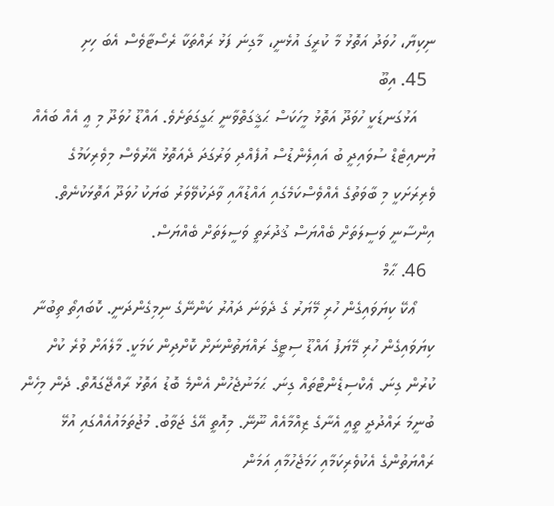ނިކިޔާ، ހުވަދު އަތޮޅު މާ ކުރީގަ އުޅެނީ، މާގިނަ ފަޅު ރައްތަކާ ރެސޯޓާވެސް އެބަ ހިށި
  45. އިބޫ
    އަޅުގަނޑަކީ ހުވަދޫ އަތޮޅު މީހަކަސް ޙަޤީގަތްވާނީ ޙަގީގަތަށެވެ. އައްޑޫ ހުވަދޫ މި ޢީ އެއް ބައެއް ޔުނއިޓެޑް ސުވައިދީ ބު އައިލެންޑުސް އުފެއްދި ވަރުގަދަ ދެއަތޮޅު އޭރުވެސް މިވެރިކަމުގެ ވެރިރަށަކީ މި ބާވަތުގެ އެއްވެސްކަމެގައި އައްޑުއާއި ވާދަކުވޭވަރު ބަޔަކު ހުވަދޫ އަތޮޅަކުނެތް. އިންސާނީ ވަސީލަތަށް ބެއްޔަސް ޤުދުރަތީ ވަސީލަތަށް ބެއްޔަސް.
  46. ޙާމް
    ޢޯކޭ ކިޔަވައިގެން ހުރި މޭޔަރު ގެ ދެވަނަ ދައުރު ކަންނޭގެ ނިމިގެންދަނީ. ކޮބައިތޯ ތިބުނާ ކިޔަވައިގެން ހުރި މޭޔަފު އައްޑޫ ސިޓީގެ ރައްޔަތުންނަށް ކޮށްދިން ކަމަކީ. މާލެއަށް ވުރެ ކުށް ކުރުން ގިނަ. ޢެކްސިޑެންޓްތައް ގިނަ. ޙަމަނުޖެހުން އެންމެ ބޮޑު އަތޮޅު ރާއްޖޭގައޮތް. ދެން މިހެން ބުނީމަ ރައްދުދީ ތީއީ އެނާގެ ޒިއްމާއެއް ނޫނޭ. މިއޮތީ އޭގެ ޖަވާބު. މުޖުތަމައުއެއްގައި އުޅޭ ރައްޔަތުންގެ އެކުވެރިކަމާއި ހަމަޖެހުމާއި އަމަން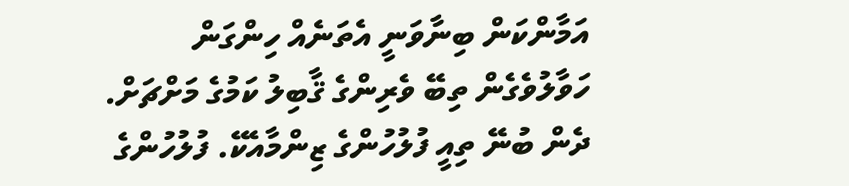އަމާންކަން ބިނާވަނީ އެތަނެއް ހިންގަން ހަވާލުވެގެން ތިބޭ ވެރިންގެ ޤާބިލު ކަމުގެ މަށްޗަށް. ދެން ބުނޭ ތިއީ ފުލުހުންގެ ޒިންމާއެކޭ. ފުލުހުންގެ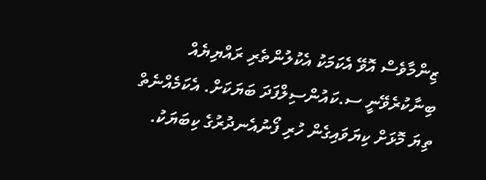ޒިންމާވެސް އޮވޭ އެކަމަކު އެކުލުންތެރި ރައްޔިޔެއް ބިނާކުރެވޭނީ ސ.ކައުންސިލްފަދަ ބަޔަކަށް. އެކަމެއްނެތް ތިޔަ މޮޅަށް ކިޔަވައިގެން ހުރި ފޯނުއެނދުރުގެ ކިބަޔަކު.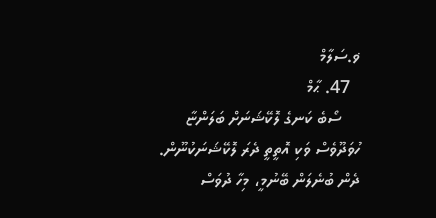ޥ.ސަލާމް
  47. ޙާމް
    ސޯބެ ކަނގެ ލޮކޭޝަނަށް ބަލަންޏާ ހުވަދޫވެސް ވަކި އޮތީތީ ދެރަ ލޮކޭޝަނަކުނޫން. ދެން ބުނެލަން ބޭނުމީ، މިހާ ދުވަސް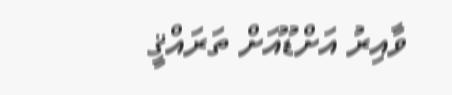ވާއިރު އަށްޑޫއަށް ތަރައްޤީ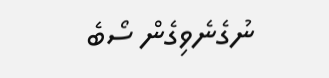ނުގެނެވިގެން ސޯބެ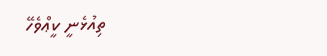ތިއުޅެނީ ކީޢްވެހޭ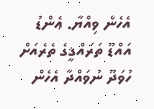އެހެން ވިއްޔާ. ޢެންޑު އައްޑޫ ތަރައްޤީގެ ތެރެއަށް ހުވަދޫ ނުވައްދާ އެހެން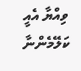ވިއްޔާ އެއީ ކަލޭމެންނާ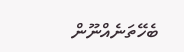ބެހޭތަނެއްނޫން